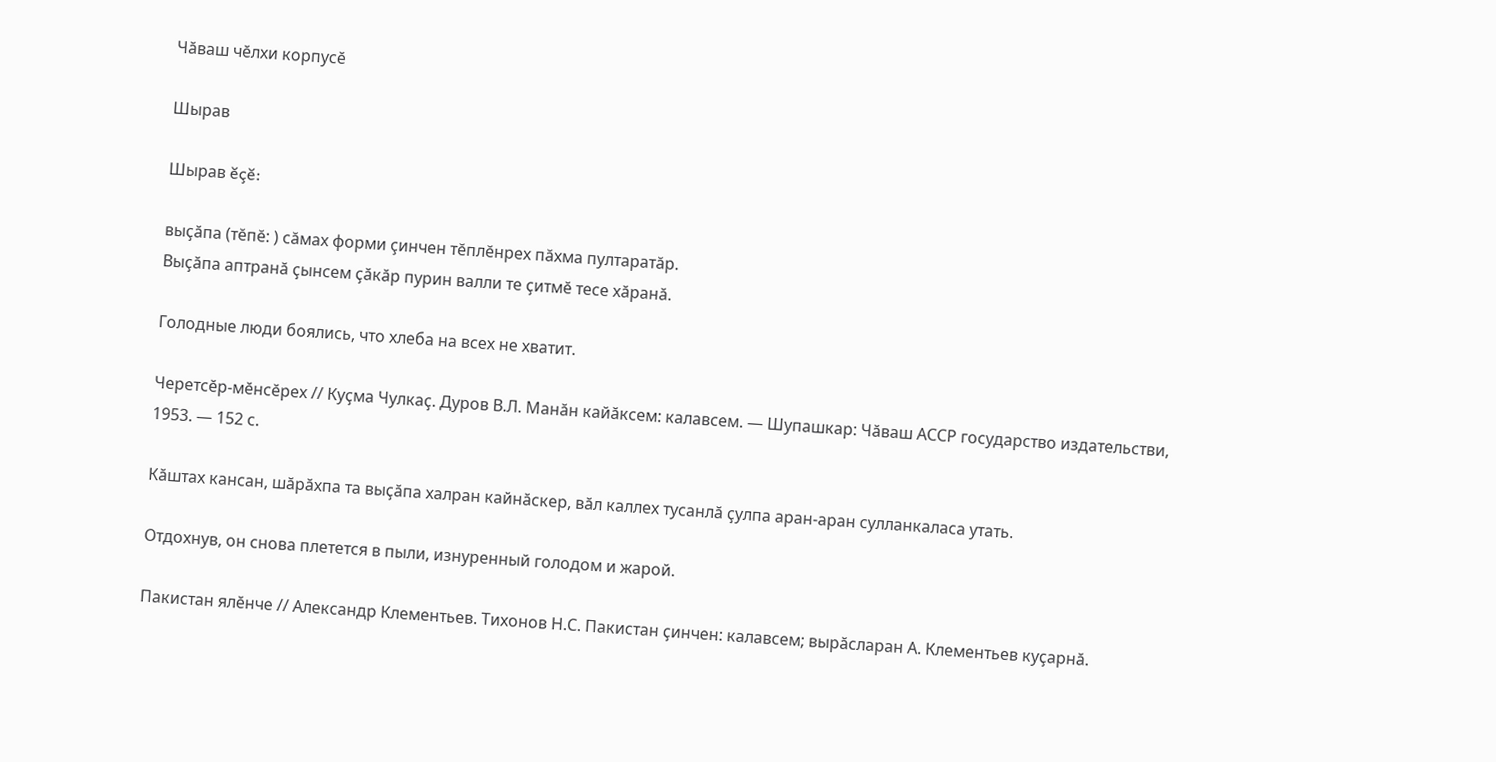Чӑваш чӗлхи корпусӗ

Шырав

Шырав ĕçĕ:

выҫӑпа (тĕпĕ: ) сăмах форми çинчен тĕплĕнрех пăхма пултаратăр.
Выҫӑпа аптранӑ ҫынсем ҫӑкӑр пурин валли те ҫитмӗ тесе хӑранӑ.

Голодные люди боялись, что хлеба на всех не хватит.

Черетсӗр-мӗнсӗрех // Куҫма Чулкаҫ. Дуров В.Л. Манӑн кайӑксем: калавсем. — Шупашкар: Чӑваш АССР государство издательстви, 1953. — 152 с.

Кӑштах кансан, шӑрӑхпа та выҫӑпа халран кайнӑскер, вӑл каллех тусанлӑ ҫулпа аран-аран сулланкаласа утать.

Отдохнув, он снова плетется в пыли, изнуренный голодом и жарой.

Пакистан ялӗнче // Александр Клементьев. Тихонов Н.С. Пакистан ҫинчен: калавсем; вырӑсларан А. Клементьев куҫарнӑ.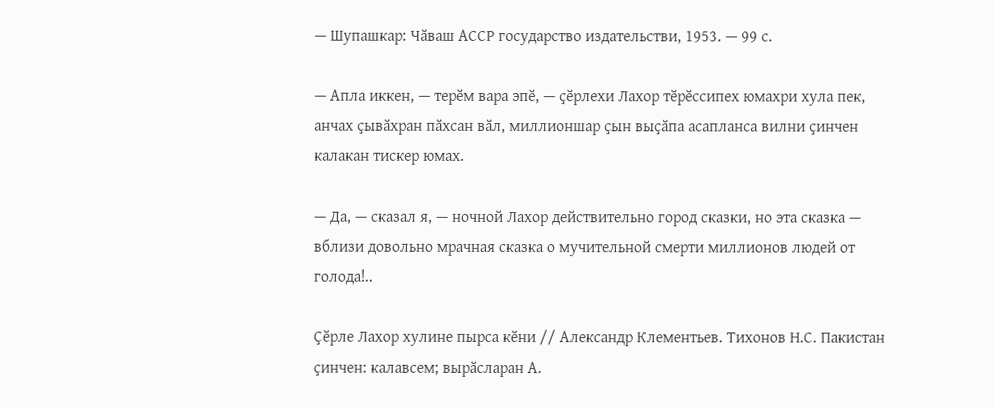— Шупашкар: Чӑваш АССР государство издательстви, 1953. — 99 с.

— Апла иккен, — терӗм вара эпӗ, — ҫӗрлехи Лахор тӗрӗссипех юмахри хула пек, анчах ҫывӑхран пӑхсан вӑл, миллионшар ҫын выҫӑпа асапланса вилни ҫинчен калакан тискер юмах.

— Да, — сказал я, — ночной Лахор действительно город сказки, но эта сказка — вблизи довольно мрачная сказка о мучительной смерти миллионов людей от голода!..

Ҫӗрле Лахор хулине пырса кӗни // Александр Клементьев. Тихонов Н.С. Пакистан ҫинчен: калавсем; вырӑсларан А.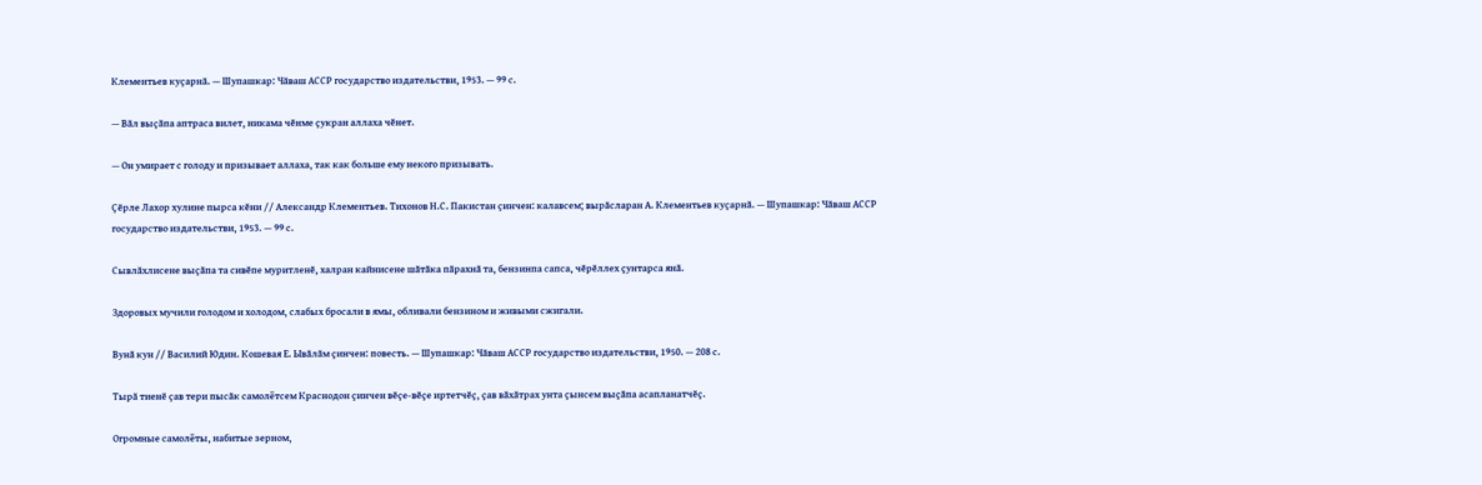Клементьев куҫарнӑ. — Шупашкар: Чӑваш АССР государство издательстви, 1953. — 99 с.

— Вӑл выҫӑпа аптраса вилет, никама чӗнме ҫукран аллаха чӗнет.

— Он умирает с голоду и призывает аллаха, так как больше ему некого призывать.

Ҫӗрле Лахор хулине пырса кӗни // Александр Клементьев. Тихонов Н.С. Пакистан ҫинчен: калавсем; вырӑсларан А. Клементьев куҫарнӑ. — Шупашкар: Чӑваш АССР государство издательстви, 1953. — 99 с.

Сывлӑхлисене выҫӑпа та сивӗпе муритленӗ, халран кайнисене шӑтӑка пӑрахнӑ та, бензинпа сапса, чӗрӗллех ҫунтарса янӑ.

Здоровых мучили голодом и холодом, слабых бросали в ямы, обливали бензином и живыми сжигали.

Вунӑ кун // Василий Юдин. Кошевая Е. Ывӑлӑм ҫинчен: повесть. — Шупашкар: Чӑваш АССР государство издательстви, 1950. — 208 с.

Тырӑ тиенӗ ҫав тери пысӑк самолётсем Краснодон ҫинчен вӗҫе-вӗҫе иртетчӗҫ, ҫав вӑхӑтрах унта ҫынсем выҫӑпа асапланатчӗҫ.

Огромные самолёты, набитые зерном,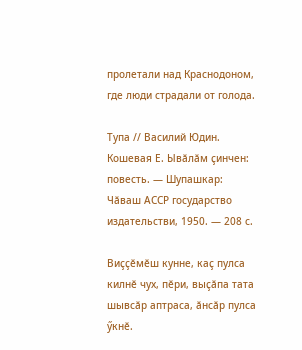пролетали над Краснодоном, где люди страдали от голода.

Тупа // Василий Юдин. Кошевая Е. Ывӑлӑм ҫинчен: повесть. — Шупашкар: Чӑваш АССР государство издательстви, 1950. — 208 с.

Виҫҫӗмӗш кунне, каҫ пулса килнӗ чух, пӗри, выҫӑпа тата шывсӑр аптраса, ӑнсӑр пулса ӳкнӗ.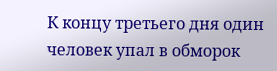К концу третьего дня один человек упал в обморок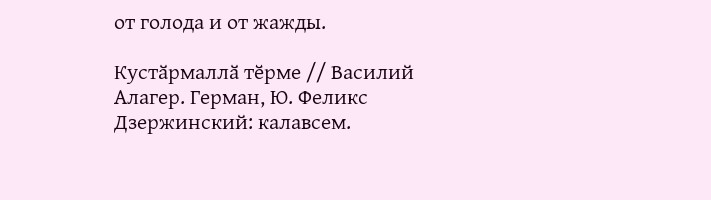от голода и от жажды.

Кустӑрмаллӑ тӗрме // Василий Алагер. Герман, Ю. Феликс Дзержинский: калавсем.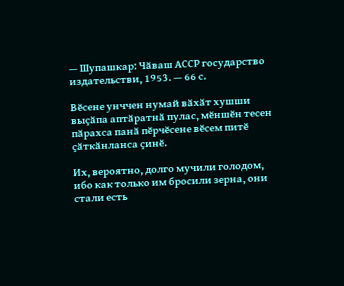— Шупашкар: Чӑваш АССР государство издательстви, 1953. — 66 с.

Вӗсене унччен нумай вӑхӑт хушши выҫӑпа аптӑратнӑ пулас, мӗншӗн тесен пӑрахса панӑ пӗрчӗсене вӗсем питӗ ҫӑткӑнланса ҫинӗ.

Их, вероятно, долго мучили голодом, ибо как только им бросили зерна, они стали есть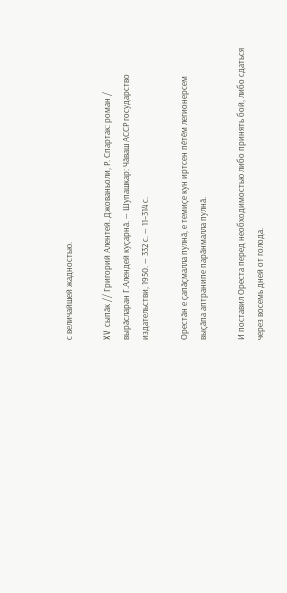с величайшей жадностью.

XV сыпӑк // Григорий Алентей. Джованьоли, Р. Спартак: роман / вырӑсларан Г.Алендей куҫарнӑ. — Шупашкар: Чӑваш АССР государство издательстви, 1950. — 332 с. — 11–314 с.

Орестӑн е ҫапӑҫмалла пулнӑ, е темиҫе кун иртсен пӗтӗм легионерсем выҫӑпа аптранипе парӑнмалла пулнӑ.

И поставил Ореста перед необходимостью либо принять бой, либо сдаться через восемь дней от голода.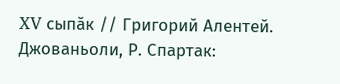XV сыпӑк // Григорий Алентей. Джованьоли, Р. Спартак: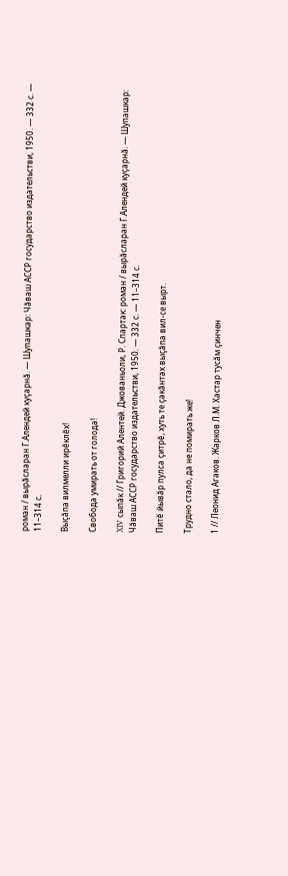роман / вырӑсларан Г.Алендей куҫарнӑ. — Шупашкар: Чӑваш АССР государство издательстви, 1950. — 332 с. — 11–314 с.

Выҫӑпа вилмелли ирӗклӗх!

Свобода умирать от голода!

XIV сыпӑк // Григорий Алентей. Джованьоли, Р. Спартак: роман / вырӑсларан Г.Алендей куҫарнӑ. — Шупашкар: Чӑваш АССР государство издательстви, 1950. — 332 с. — 11–314 с.

Питӗ йывӑр пулса ҫитрӗ, хуть те ҫакӑнтах выҫӑпа вил-се вырт.

Трудно стало, да не помирать же!

1 // Леонид Агаков. Жарков Л.М. Хастар тусӑм ҫинчен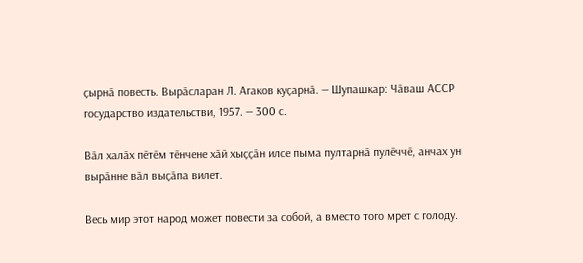ҫырнӑ повесть. Вырӑсларан Л. Агаков куҫарнӑ. — Шупашкар: Чӑваш АССР государство издательстви, 1957. — 300 с.

Вӑл халӑх пӗтӗм тӗнчене хӑй хыҫҫӑн илсе пыма пултарнӑ пулӗччӗ, анчах ун вырӑнне вӑл выҫӑпа вилет.

Весь мир этот народ может повести за собой, а вместо того мрет с голоду.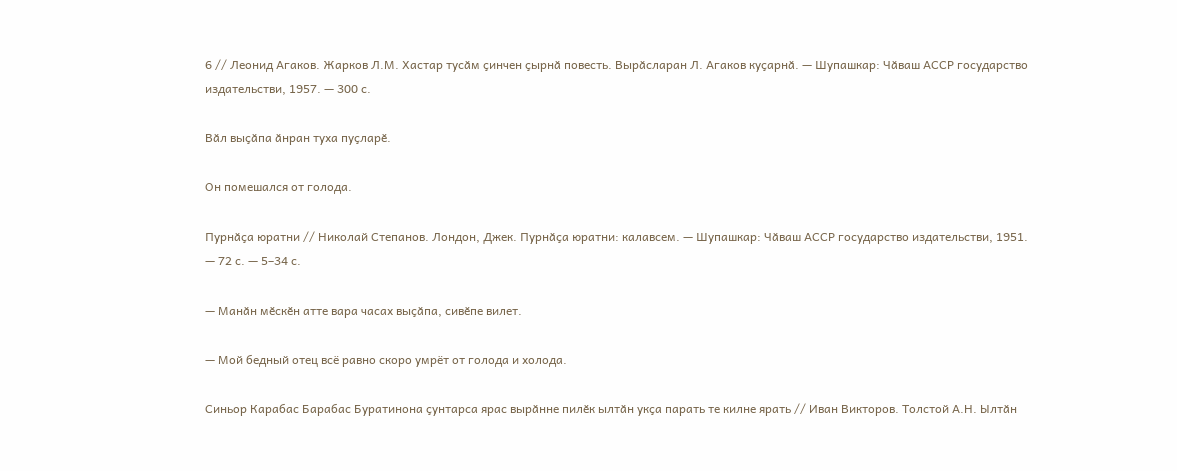6 // Леонид Агаков. Жарков Л.М. Хастар тусӑм ҫинчен ҫырнӑ повесть. Вырӑсларан Л. Агаков куҫарнӑ. — Шупашкар: Чӑваш АССР государство издательстви, 1957. — 300 с.

Вӑл выҫӑпа ӑнран туха пуҫларӗ.

Он помешался от голода.

Пурнӑҫа юратни // Николай Степанов. Лондон, Джек. Пурнӑҫа юратни: калавсем. — Шупашкар: Чӑваш АССР государство издательстви, 1951. — 72 с. — 5–34 с.

— Манӑн мӗскӗн атте вара часах выҫӑпа, сивӗпе вилет.

— Мой бедный отец всё равно скоро умрёт от голода и холода.

Синьор Карабас Барабас Буратинона ҫунтарса ярас вырӑнне пилӗк ылтӑн укҫа парать те килне ярать // Иван Викторов. Толстой А.Н. Ылтӑн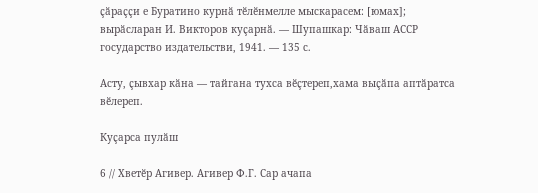ҫӑраҫҫи е Буратино курнӑ тӗлӗнмелле мыскарасем: [юмах]; вырӑсларан И. Викторов куҫарнӑ. — Шупашкар: Чӑваш АССР государство издательстви, 1941. — 135 с.

Асту, ҫывхар кӑна — тайгана тухса вӗҫтереп,хама выҫӑпа аптӑратса вӗлереп.

Куҫарса пулӑш

6 // Хветӗр Агивер. Агивер Ф.Г. Сар ачапа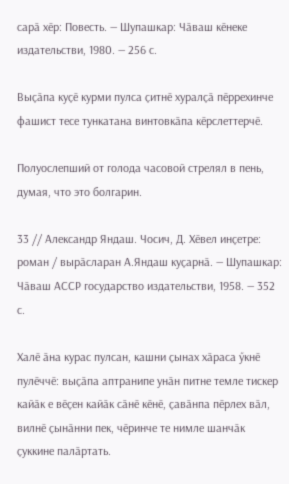сарӑ хӗр: Повесть. — Шупашкар: Чӑваш кӗнеке издательстви, 1980. — 256 с.

Выҫӑпа куҫӗ курми пулса ҫитнӗ хуралҫӑ пӗррехинче фашист тесе тункатана винтовкӑпа кӗрслеттерчӗ.

Полуослепший от голода часовой стрелял в пень, думая, что это болгарин.

33 // Александр Яндаш. Чосич, Д. Хӗвел инҫетре: роман / вырӑсларан А.Яндаш куҫарнӑ. — Шупашкар: Чӑваш АССР государство издательстви, 1958. — 352 с.

Халӗ ӑна курас пулсан, кашни ҫынах хӑраса ӳкнӗ пулӗччӗ: выҫӑпа аптранипе унӑн питне темле тискер кайӑк е вӗҫен кайӑк сӑнӗ кӗнӗ, ҫавӑнпа пӗрлех вӑл, вилнӗ ҫынӑнни пек, чӗринче те нимле шанчӑк ҫуккине палӑртать.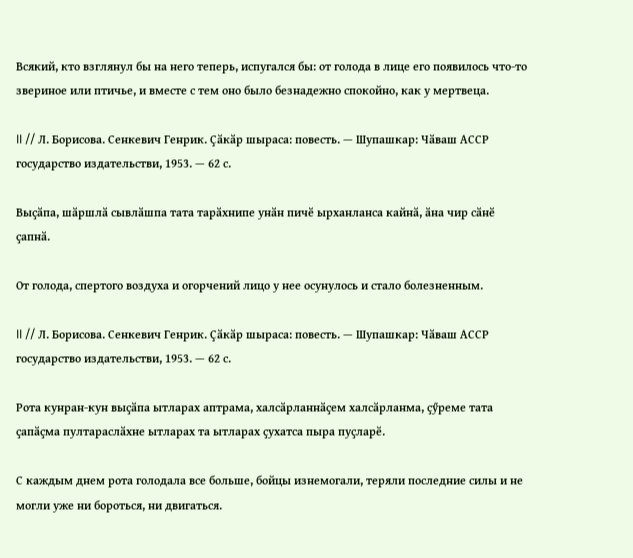Всякий, кто взглянул бы на него теперь, испугался бы: от голода в лице его появилось что-то звериное или птичье, и вместе с тем оно было безнадежно спокойно, как у мертвеца.

II // Л. Борисова. Сенкевич Генрик. Ҫӑкӑр шыраса: повесть. — Шупашкар: Чӑваш АССР государство издательстви, 1953. — 62 с.

Выҫӑпа, шӑршлӑ сывлӑшпа тата тарӑхнипе унӑн пичӗ ырханланса кайнӑ, ӑна чир сӑнӗ ҫапнӑ.

От голода, спертого воздуха и огорчений лицо у нее осунулось и стало болезненным.

II // Л. Борисова. Сенкевич Генрик. Ҫӑкӑр шыраса: повесть. — Шупашкар: Чӑваш АССР государство издательстви, 1953. — 62 с.

Рота кунран-кун выҫӑпа ытларах аптрама, халсӑрланнӑҫем халсӑрланма, ҫӳреме тата ҫапӑҫма пултараслӑхне ытларах та ытларах ҫухатса пыра пуҫларӗ.

С каждым днем рота голодала все больше, бойцы изнемогали, теряли последние силы и не могли уже ни бороться, ни двигаться.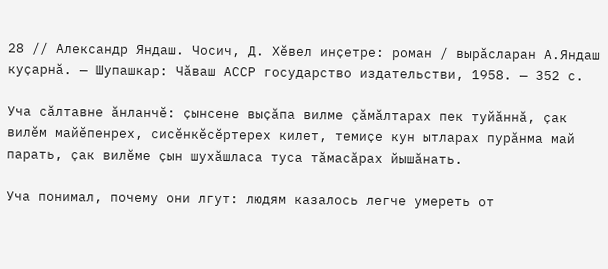28 // Александр Яндаш. Чосич, Д. Хӗвел инҫетре: роман / вырӑсларан А.Яндаш куҫарнӑ. — Шупашкар: Чӑваш АССР государство издательстви, 1958. — 352 с.

Уча сӑлтавне ӑнланчӗ: ҫынсене выҫӑпа вилме ҫӑмӑлтарах пек туйӑннӑ, ҫак вилӗм майӗпенрех, сисӗнкӗсӗртерех килет, темиҫе кун ытларах пурӑнма май парать, ҫак вилӗме ҫын шухӑшласа туса тӑмасӑрах йышӑнать.

Уча понимал, почему они лгут: людям казалось легче умереть от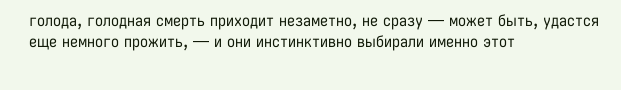голода, голодная смерть приходит незаметно, не сразу — может быть, удастся еще немного прожить, — и они инстинктивно выбирали именно этот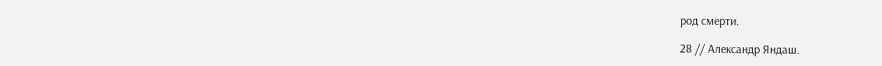род смерти.

28 // Александр Яндаш.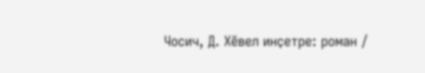Чосич, Д. Хӗвел инҫетре: роман /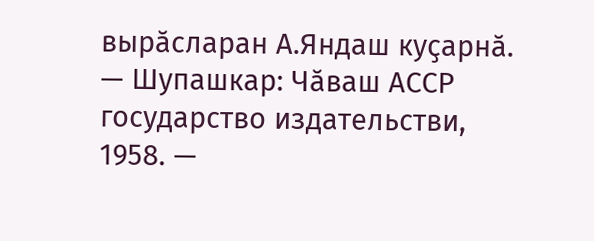вырӑсларан А.Яндаш куҫарнӑ. — Шупашкар: Чӑваш АССР государство издательстви, 1958. —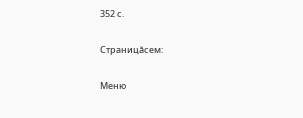352 с.

Страницăсем:

Меню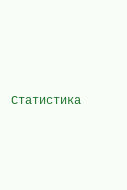Статистика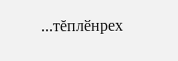...тĕплӗнрех